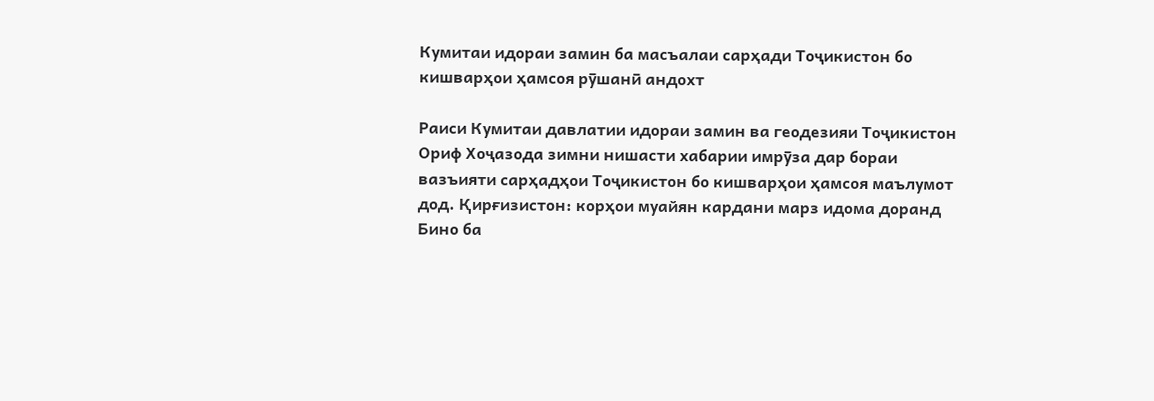Кумитаи идораи замин ба масъалаи сарҳади Тоҷикистон бо кишварҳои ҳамсоя рӯшанӣ андохт

Раиси Кумитаи давлатии идораи замин ва геодезияи Тоҷикистон Ориф Хоҷазода зимни нишасти хабарии имрӯза дар бораи вазъияти сарҳадҳои Тоҷикистон бо кишварҳои ҳамсоя маълумот дод. Қирғизистон: корҳои муайян кардани марз идома доранд Бино ба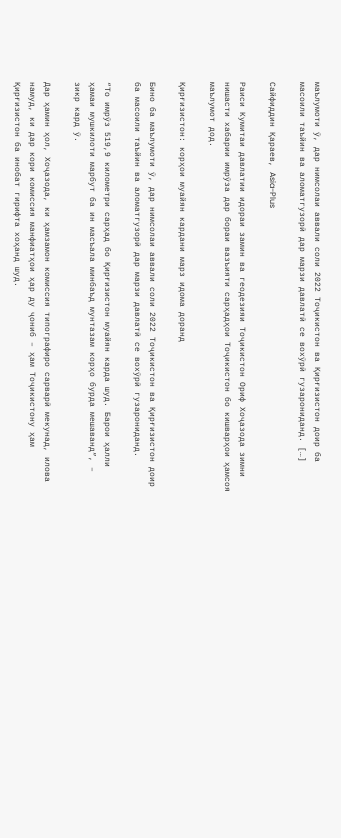маълумоти ӯ, дар нимсолаи аввали соли 2022 Тоҷикистон ва Қирғизистон доир ба масоили таъйин ва аломатгузорӣ дар марзи давлатӣ се вохӯрӣ гузарониданд. […]

Сайфиддин Қараев, Asia-Plus

Раиси Кумитаи давлатии идораи замин ва геодезияи Тоҷикистон Ориф Хоҷазода зимни нишасти хабарии имрӯза дар бораи вазъияти сарҳадҳои Тоҷикистон бо кишварҳои ҳамсоя маълумот дод.

Қирғизистон: корҳои муайян кардани марз идома доранд

Бино ба маълумоти ӯ, дар нимсолаи аввали соли 2022 Тоҷикистон ва Қирғизистон доир ба масоили таъйин ва аломатгузорӣ дар марзи давлатӣ се вохӯрӣ гузарониданд.

“То имрӯз 519,9 километри сарҳад бо Қирғизистон муайян карда шуд. Барои ҳалли ҳамаи мушкилоти марбут ба ин масъала минбаъд мунтазам корҳо бурда мешаванд”, – зикр кард ӯ.

Дар ҳамин ҳол, Хоҷазода, ки ҳамзамон комиссия типографиро сарварӣ мекунад, илова намуд, ки дар кори комиссия манфиатҳои ҳар ду ҷониб – ҳам Тоҷикистону ҳам Қирғизистон ба инобат гирифта хоҳанд шуд.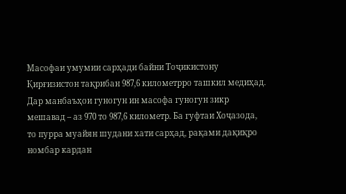Масофаи умумии сарҳади байни Тоҷикистону Қирғизистон тақрибан 987,6 километрро ташкил медиҳад. Дар манбаъҳои гуногун ин масофа гуногун зикр мешавад – аз 970 то 987,6 километр. Ба гуфтаи Хоҷазода,  то пурра муайян шудани хати сарҳад, рақами дақиқро номбар кардан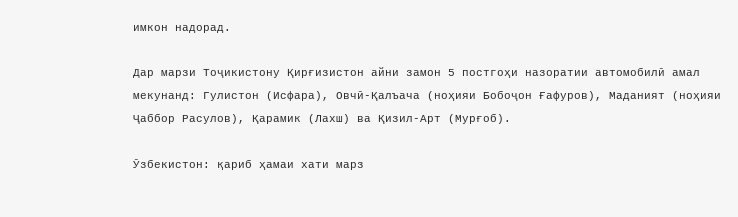имкон надорад.

Дар марзи Тоҷикистону Қирғизистон айни замон 5 постгоҳи назоратии автомобилӣ амал мекунанд: Гулистон (Исфара), Овчӣ-Қалъача (ноҳияи Бобоҷон Ғафуров), Маданият (ноҳияи Ҷаббор Расулов), Қарамик (Лахш) ва Қизил-Арт (Мурғоб).

Ӯзбекистон: қариб ҳамаи хати марз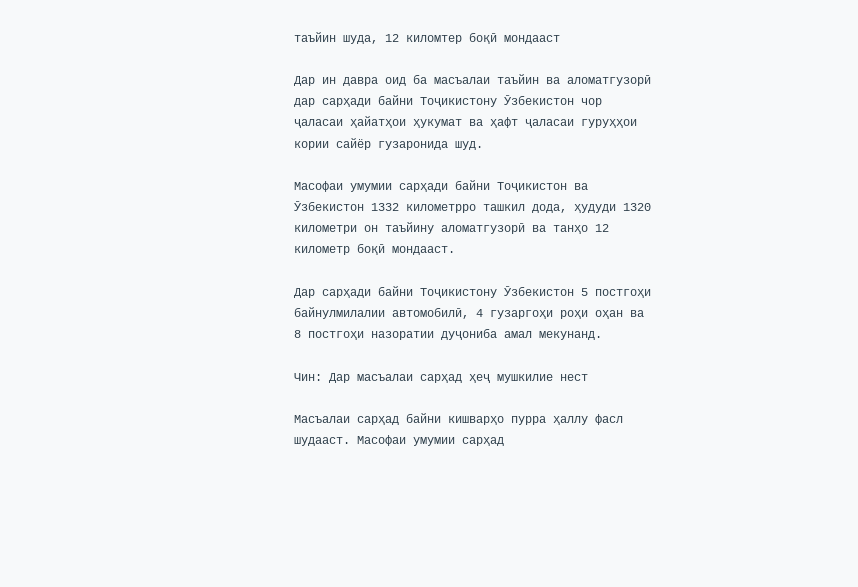таъйин шуда, 12 киломтер боқӣ мондааст

Дар ин давра оид ба масъалаи таъйин ва аломатгузорӣ дар сарҳади байни Тоҷикистону Ӯзбекистон чор ҷаласаи ҳайатҳои ҳукумат ва ҳафт ҷаласаи гуруҳҳои кории сайёр гузаронида шуд.

Масофаи умумии сарҳади байни Тоҷикистон ва Ӯзбекистон 1332 километрро ташкил дода, ҳудуди 1320 километри он таъйину аломатгузорӣ ва танҳо 12 километр боқӣ мондааст.

Дар сарҳади байни Тоҷикистону Ӯзбекистон 5 постгоҳи байнулмилалии автомобилӣ, 4 гузаргоҳи роҳи оҳан ва 8 постгоҳи назоратии дуҷониба амал мекунанд.

Чин: Дар масъалаи сарҳад ҳеҷ мушкилие нест

Масъалаи сарҳад байни кишварҳо пурра ҳаллу фасл шудааст. Масофаи умумии сарҳад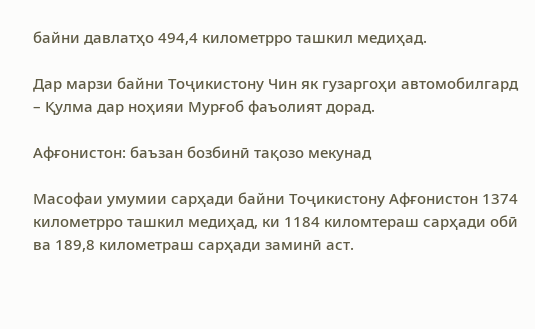байни давлатҳо 494,4 километрро ташкил медиҳад.

Дар марзи байни Тоҷикистону Чин як гузаргоҳи автомобилгард – Қулма дар ноҳияи Мурғоб фаъолият дорад.

Афғонистон: баъзан бозбинӣ тақозо мекунад

Масофаи умумии сарҳади байни Тоҷикистону Афғонистон 1374 километрро ташкил медиҳад, ки 1184 киломтераш сарҳади обӣ ва 189,8 километраш сарҳади заминӣ аст.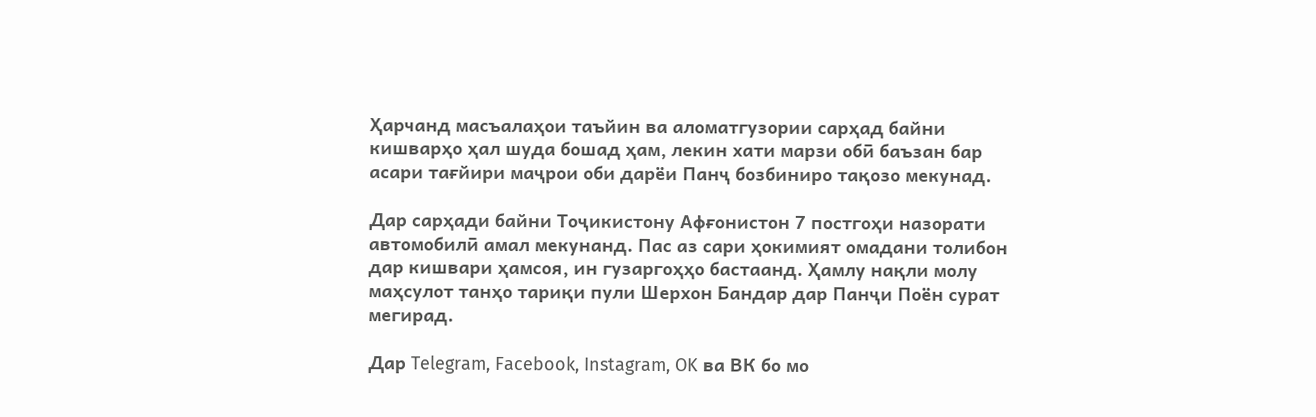Ҳарчанд масъалаҳои таъйин ва аломатгузории сарҳад байни кишварҳо ҳал шуда бошад ҳам, лекин хати марзи обӣ баъзан бар асари тағйири маҷрои оби дарёи Панҷ бозбиниро тақозо мекунад.

Дар сарҳади байни Тоҷикистону Афғонистон 7 постгоҳи назорати автомобилӣ амал мекунанд. Пас аз сари ҳокимият омадани толибон дар кишвари ҳамсоя, ин гузаргоҳҳо бастаанд. Ҳамлу нақли молу маҳсулот танҳо тариқи пули Шерхон Бандар дар Панҷи Поён сурат мегирад.

Дар Telegram, Facebook, Instagram, OK ва ВК бо мо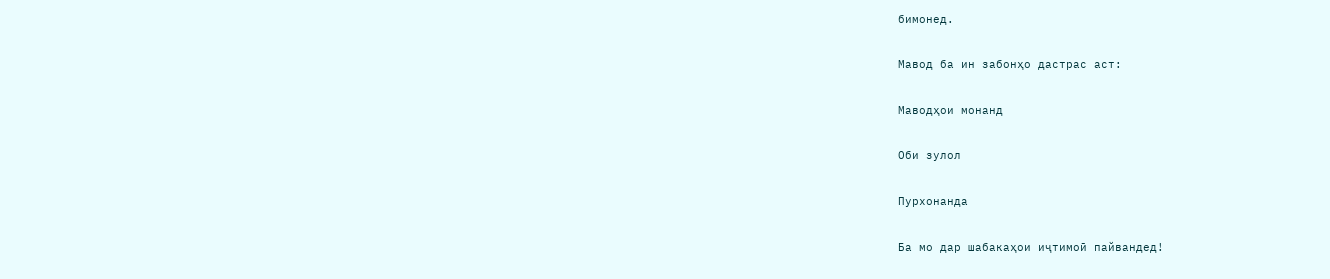бимонед.

Мавод ба ин забонҳо дастрас аст:

Маводҳои монанд

Оби зулол

Пурхонанда

Ба мо дар шабакаҳои иҷтимоӣ пайвандед!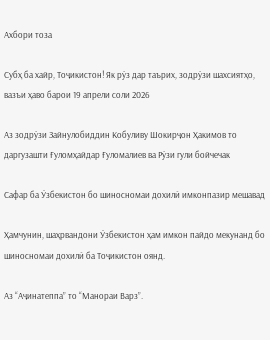Ахбори тоза

Субҳ ба хайр, Тоҷикистон! Як рӯз дар таърих, зодрӯзи шахсиятҳо, вазъи ҳаво барои 19 апрели соли 2026

Аз зодрӯзи Зайнулобиддин Кобуливу Шокирҷон Ҳакимов то даргузашти Ғуломҳайдар Ғуломалиев ва Рӯзи гули бойчечак

Сафар ба Ӯзбекистон бо шиносномаи дохилӣ имконпазир мешавад

Ҳамчунин, шаҳрвандони Ӯзбекистон ҳам имкон пайдо мекунанд бо шиносномаи дохилӣ ба Тоҷикистон оянд.

Аз “Аҷинатеппа” то “Манораи Варз”.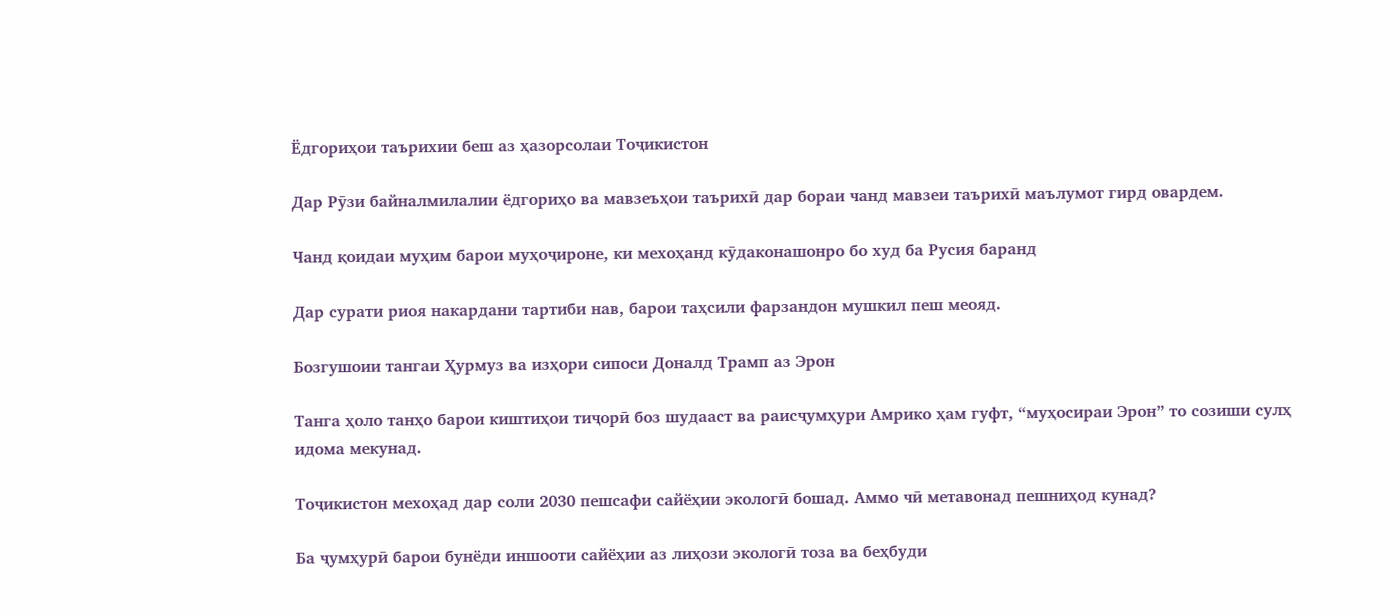Ёдгориҳои таърихии беш аз ҳазорсолаи Тоҷикистон

Дар Рӯзи байналмилалии ёдгориҳо ва мавзеъҳои таърихӣ дар бораи чанд мавзеи таърихӣ маълумот гирд овардем.

Чанд қоидаи муҳим барои муҳоҷироне, ки мехоҳанд кӯдаконашонро бо худ ба Русия баранд

Дар сурати риоя накардани тартиби нав, барои таҳсили фарзандон мушкил пеш меояд.

Бозгушоии тангаи Ҳурмуз ва изҳори сипоси Доналд Трамп аз Эрон

Танга ҳоло танҳо барои киштиҳои тиҷорӣ боз шудааст ва раисҷумҳури Амрико ҳам гуфт, “муҳосираи Эрон” то созиши сулҳ идома мекунад.

Тоҷикистон мехоҳад дар соли 2030 пешсафи сайёҳии экологӣ бошад. Аммо чӣ метавонад пешниҳод кунад?

Ба ҷумҳурӣ барои бунёди иншооти сайёҳии аз лиҳози экологӣ тоза ва беҳбуди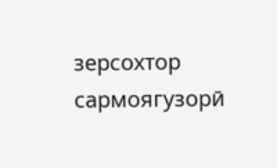зерсохтор сармоягузорӣ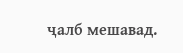ҷалб мешавад.